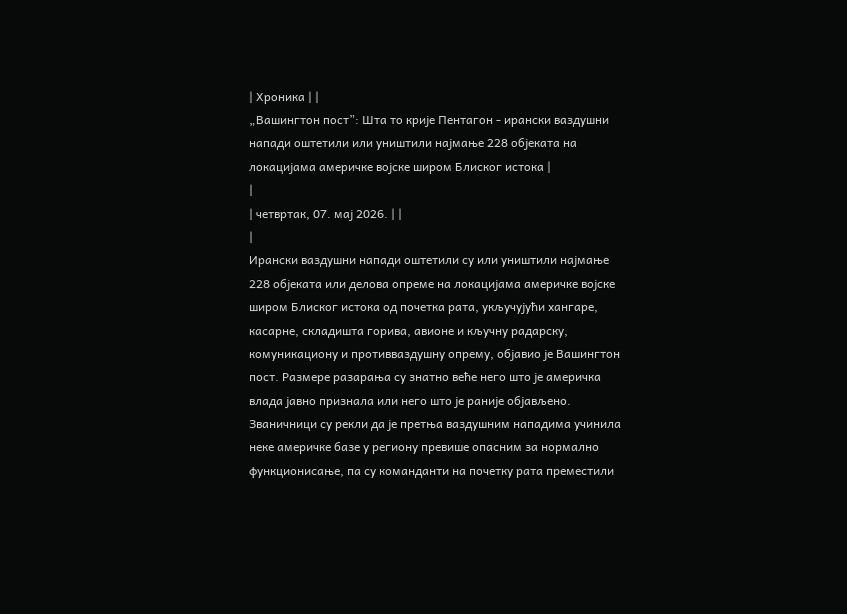| Хроника | |
„Вашингтон пост”: Шта то крије Пентагон - ирански ваздушни напади оштетили или уништили најмање 228 објеката на локацијама америчке војске широм Блиског истока |
|
| четвртак, 07. мај 2026. | |
|
Ирански ваздушни напади оштетили су или уништили најмање 228 објеката или делова опреме на локацијама америчке војске широм Блиског истока од почетка рата, укључујући хангаре, касарне, складишта горива, авионе и кључну радарску, комуникациону и противваздушну опрему, објавио је Вашингтон пост. Размере разарања су знатно веће него што је америчка влада јавно признала или него што је раније објављено. Званичници су рекли да је претња ваздушним нападима учинила неке америчке базе у региону превише опасним за нормално функционисање, па су команданти на почетку рата преместили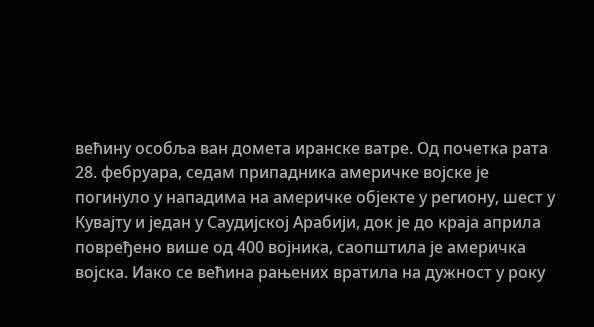већину особља ван домета иранске ватре. Од почетка рата 28. фебруара, седам припадника америчке војске је погинуло у нападима на америчке објекте у региону, шест у Кувајту и један у Саудијској Арабији, док је до краја априла повређено више од 400 војника, саопштила је америчка војска. Иако се већина рањених вратила на дужност у року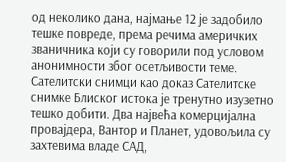од неколико дана, најмање 12 је задобило тешке повреде, према речима америчких званичника који су говорили под условом анонимности због осетљивости теме. Сателитски снимци као доказ Сателитске снимке Блиског истока је тренутно изузетно тешко добити. Два највећа комерцијална провајдера, Вантор и Планет, удовољила су захтевима владе САД,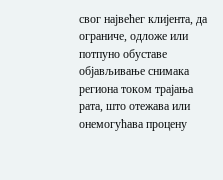свог највећег клијента, да ограниче, одложе или потпуно обуставе објављивање снимака региона током трајања рата, што отежава или онемогућава процену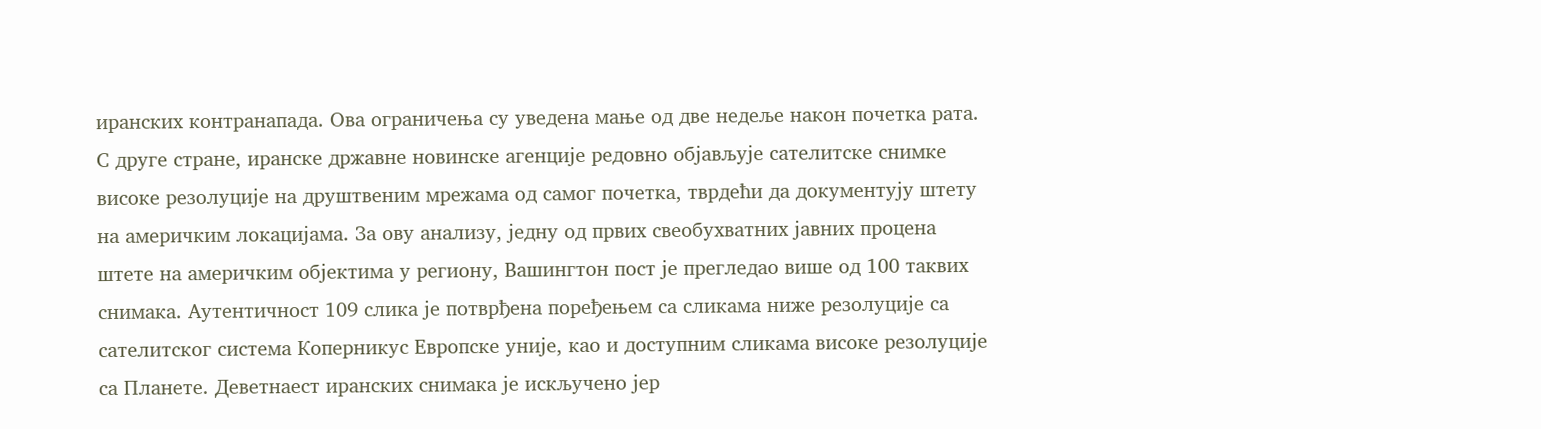иранских контранапада. Ова ограничења су уведена мање од две недеље након почетка рата.
С друге стране, иранске државне новинске агенције редовно објављује сателитске снимке високе резолуције на друштвеним мрежама од самог почетка, тврдећи да документују штету на америчким локацијама. За ову анализу, једну од првих свеобухватних јавних процена штете на америчким објектима у региону, Вашингтон пост је прегледао више од 100 таквих снимака. Аутентичност 109 слика је потврђена поређењем са сликама ниже резолуције са сателитског система Коперникус Европске уније, као и доступним сликама високе резолуције са Планете. Деветнаест иранских снимака је искључено јер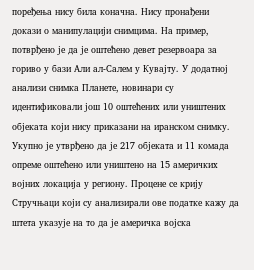поређења нису била коначна. Нису пронађени докази о манипулацији снимцима. На пример, потврђено је да је оштећено девет резервоара за гориво у бази Али ал-Салем у Кувајту. У додатној анализи снимка Планете, новинари су идентификовали још 10 оштећених или уништених објеката који нису приказани на иранском снимку. Укупно је утврђено да је 217 објеката и 11 комада опреме оштећено или уништено на 15 америчких војних локација у региону. Процене се крију Стручњаци који су анализирали ове податке кажу да штета указује на то да је америчка војска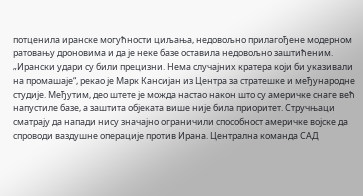потценила иранске могућности циљања, недовољно прилагођене модерном ратовању дроновима и да је неке базе оставила недовољно заштићеним.
„Ирански удари су били прецизни. Нема случајних кратера који би указивали на промашаје“, рекао је Марк Кансијан из Центра за стратешке и међународне студије. Међутим, део штете је можда настао након што су америчке снаге већ напустиле базе, а заштита објеката више није била приоритет. Стручњаци сматрају да напади нису значајно ограничили способност америчке војске да спроводи ваздушне операције против Ирана. Централна команда САД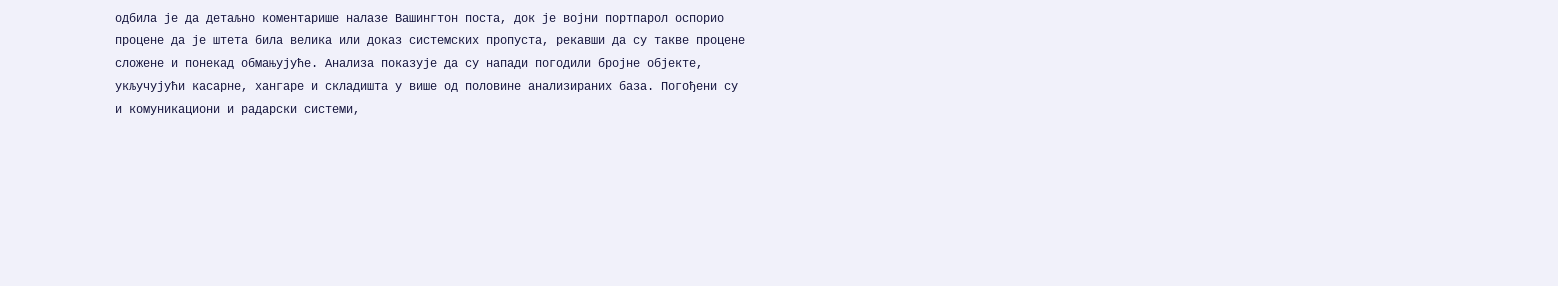одбила је да детаљно коментарише налазе Вашингтон поста, док је војни портпарол оспорио процене да је штета била велика или доказ системских пропуста, рекавши да су такве процене сложене и понекад обмањујуће. Анализа показује да су напади погодили бројне објекте, укључујући касарне, хангаре и складишта у више од половине анализираних база. Погођени су и комуникациони и радарски системи,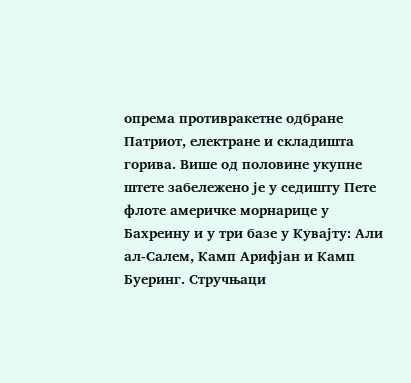опрема противракетне одбране Патриот, електране и складишта горива. Више од половине укупне штете забележено је у седишту Пете флоте америчке морнарице у Бахреину и у три базе у Кувајту: Али ал-Салем, Камп Арифјан и Камп Буеринг. Стручњаци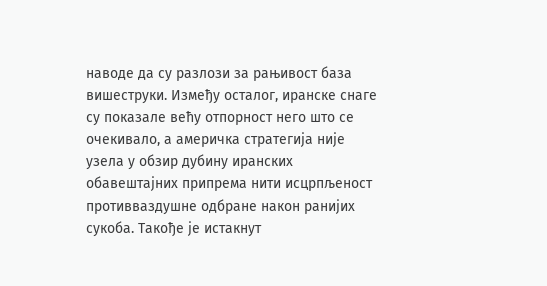наводе да су разлози за рањивост база вишеструки. Између осталог, иранске снаге су показале већу отпорност него што се очекивало, а америчка стратегија није узела у обзир дубину иранских обавештајних припрема нити исцрпљеност противваздушне одбране након ранијих сукоба. Такође је истакнут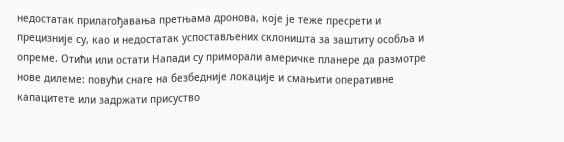недостатак прилагођавања претњама дронова, које је теже пресрети и прецизније су, као и недостатак успостављених склоништа за заштиту особља и опреме. Отићи или остати Напади су приморали америчке планере да размотре нове дилеме: повући снаге на безбедније локације и смањити оперативне капацитете или задржати присуство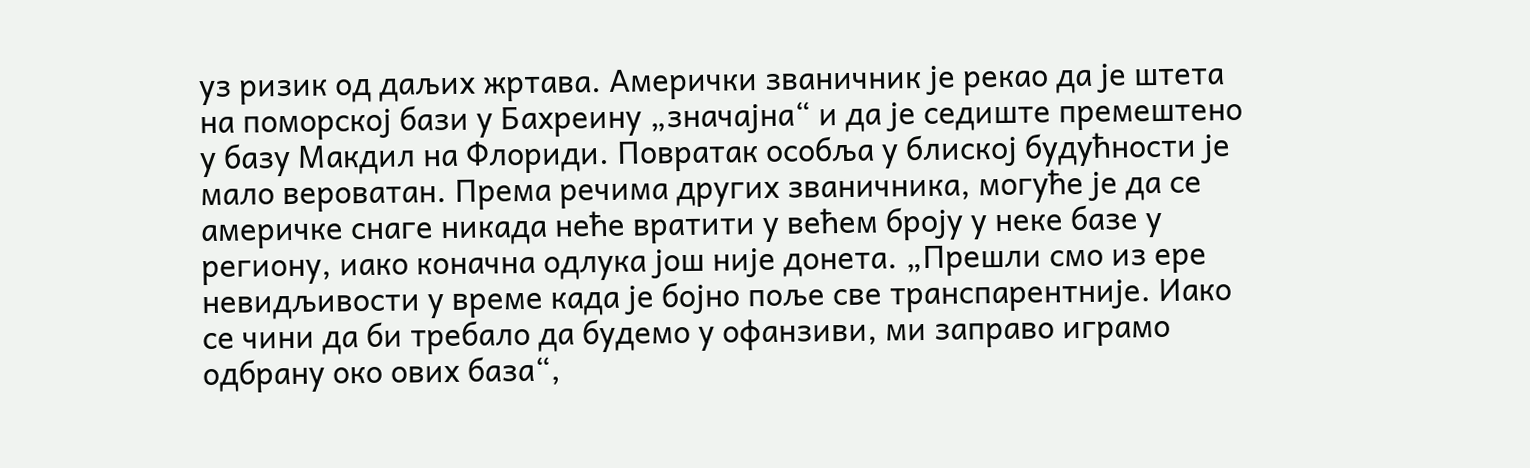уз ризик од даљих жртава. Амерички званичник је рекао да је штета на поморској бази у Бахреину „значајна“ и да је седиште премештено у базу Макдил на Флориди. Повратак особља у блиској будућности је мало вероватан. Према речима других званичника, могуће је да се америчке снаге никада неће вратити у већем броју у неке базе у региону, иако коначна одлука још није донета. „Прешли смо из ере невидљивости у време када је бојно поље све транспарентније. Иако се чини да би требало да будемо у офанзиви, ми заправо играмо одбрану око ових база“,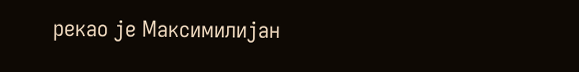рекао је Максимилијан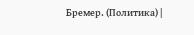Бремер. (Политика) |